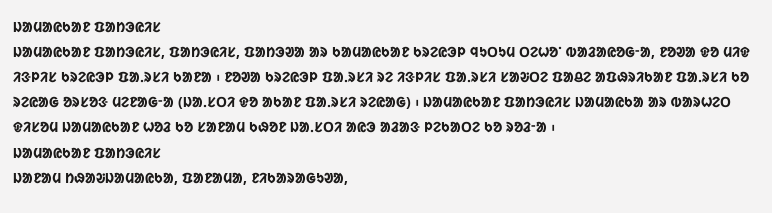ᱡᱟᱢᱟᱭᱠᱟᱱ ᱯᱟᱴᱳᱭᱤᱥ
ᱡᱟᱢᱟᱭᱠᱟᱱ ᱯᱟᱴᱳᱭᱤᱥ, ᱯᱟᱴᱳᱭᱤᱥ, ᱯᱟᱴᱳᱣᱟ ᱟᱨ ᱠᱟᱢᱟᱭᱠᱟᱱ ᱠᱨᱮᱭᱳᱞ ᱧᱩᱛᱩᱢ ᱛᱮᱦᱚᱸ ᱵᱟᱲᱟᱭᱚᱜᱼᱟ, ᱱᱚᱣᱟ ᱫᱚ ᱢᱤᱫ ᱤᱝᱞᱤᱥ ᱠᱨᱮᱭᱳᱞ ᱯᱟᱹᱨᱥᱤ ᱠᱟᱱᱟ ᱾ ᱱᱚᱣᱟ ᱠᱨᱮᱭᱳᱞ ᱯᱟᱹᱨᱥᱤ ᱨᱮ ᱤᱝᱞᱤᱥ ᱯᱟᱹᱨᱥᱤ ᱥᱟᱶᱛᱮ ᱯᱟᱪᱮ ᱟᱯᱷᱨᱤᱠᱟᱱ ᱯᱟᱹᱨᱥᱤ ᱠᱚ ᱨᱮᱭᱟᱜ ᱚᱨᱥᱚᱝ ᱢᱮᱱᱟᱜᱼᱟ (ᱡᱟᱹᱥᱛᱤ ᱫᱚ ᱟᱠᱟᱱ ᱯᱟᱹᱨᱥᱤ ᱨᱮᱭᱟᱜ) ᱾ ᱡᱟᱢᱟᱭᱠᱟᱱ ᱯᱟᱴᱳᱭᱤᱥ ᱡᱟᱢᱟᱭᱠᱟ ᱟᱨ ᱵᱟᱨᱦᱮᱛ ᱫᱤᱥᱚᱢ ᱡᱟᱢᱟᱭᱠᱟᱱ ᱦᱚᱲ ᱠᱚ ᱥᱟᱱᱟᱢ ᱠᱷᱚᱱ ᱡᱟᱹᱥᱛᱤ ᱟᱭᱳ ᱟᱲᱟᱝ ᱞᱮᱠᱟᱛᱮ ᱠᱚ ᱨᱚᱲᱼᱟ ᱾
ᱡᱟᱢᱟᱭᱠᱟᱱ ᱯᱟᱴᱳᱭᱤᱥ
ᱡᱟᱱᱟᱢ ᱴᱷᱟᱶᱡᱟᱢᱟᱭᱠᱟ, ᱯᱟᱱᱟᱢᱟ, ᱱᱤᱠᱟᱨᱟᱜᱩᱣᱟ,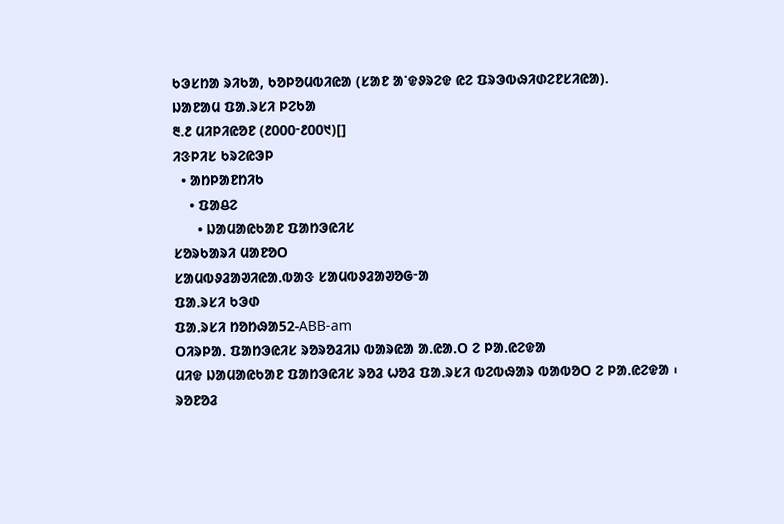ᱠᱳᱥᱴᱟ ᱨᱤᱠᱟ, ᱠᱚᱞᱚᱢᱵᱤᱭᱟ (ᱥᱟᱱ ᱟᱸᱫᱽᱨᱮᱫ ᱭᱮ ᱯᱨᱳᱵᱷᱤᱰᱮᱱᱥᱤᱭᱟ).
ᱡᱟᱱᱟᱢ ᱯᱟᱹᱨᱥᱤ ᱞᱮᱠᱟ
᱓.᱒ ᱢᱤᱞᱤᱭᱚᱱ (᱒᱐᱐᱐ᱼ᱒᱐᱐᱑)[]
ᱤᱝᱞᱤᱥ ᱠᱨᱮᱭᱳᱞ
  • ᱟᱴᱞᱟᱱᱴᱤᱠ
    • ᱯᱟᱪᱮ
      • ᱡᱟᱢᱟᱭᱠᱟᱱ ᱯᱟᱴᱳᱭᱤᱥ
ᱥᱚᱨᱠᱟᱨᱤ ᱢᱟᱱᱚᱛ
ᱥᱟᱢᱵᱽᱲᱟᱣᱤᱭᱟᱹᱵᱟᱝ ᱥᱟᱢᱵᱽᱲᱟᱣᱚᱜᱼᱟ
ᱯᱟᱹᱨᱥᱤ ᱠᱳᱰ
ᱯᱟᱹᱨᱥᱤ ᱴᱚᱴᱷᱟ52-ABB-am
ᱛᱤᱨᱞᱟᱹ ᱯᱟᱴᱳᱭᱤᱥ ᱨᱚᱨᱚᱲᱤᱡ ᱵᱟᱨᱭᱟ ᱟᱹᱭᱟᱹᱛ ᱮ ᱞᱟᱹᱭᱮᱫᱟ
ᱢᱤᱫ ᱡᱟᱢᱟᱭᱠᱟᱱ ᱯᱟᱴᱳᱭᱤᱥ ᱨᱚᱲ ᱦᱚᱲ ᱯᱟᱹᱨᱥᱤ ᱵᱮᱵᱷᱟᱨ ᱵᱟᱵᱚᱛ ᱮ ᱞᱟᱹᱭᱮᱫᱟ ᱾
ᱨᱚᱱᱚᱲ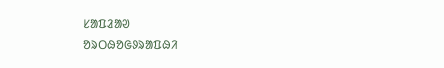ᱥᱟᱯᱲᱟᱣ
ᱚᱨᱛᱷᱚᱜᱽᱨᱟᱯᱷᱤ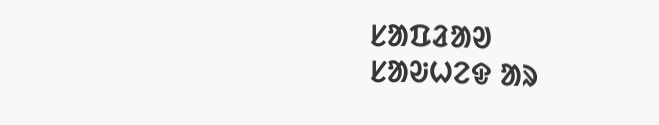ᱥᱟᱯᱲᱟᱣ
ᱥᱟᱶᱦᱮᱫ ᱟᱨ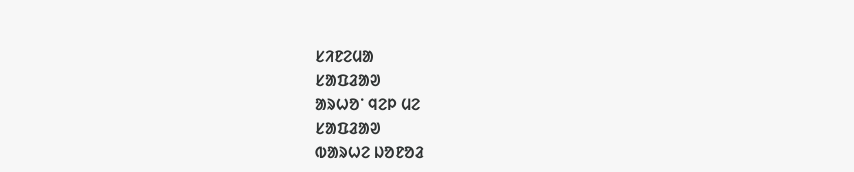ᱥᱤᱱᱮᱢᱟ
ᱥᱟᱯᱲᱟᱣ
ᱟᱨᱦᱚᱸ ᱧᱮᱞ ᱢᱮ
ᱥᱟᱯᱲᱟᱣ
ᱵᱟᱨᱦᱮ ᱡᱚᱱᱚᱲ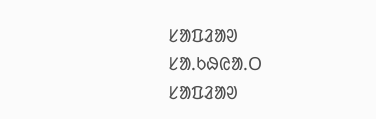ᱥᱟᱯᱲᱟᱣ
ᱥᱟᱹᱠᱷᱭᱟᱹᱛ
ᱥᱟᱯᱲᱟᱣ